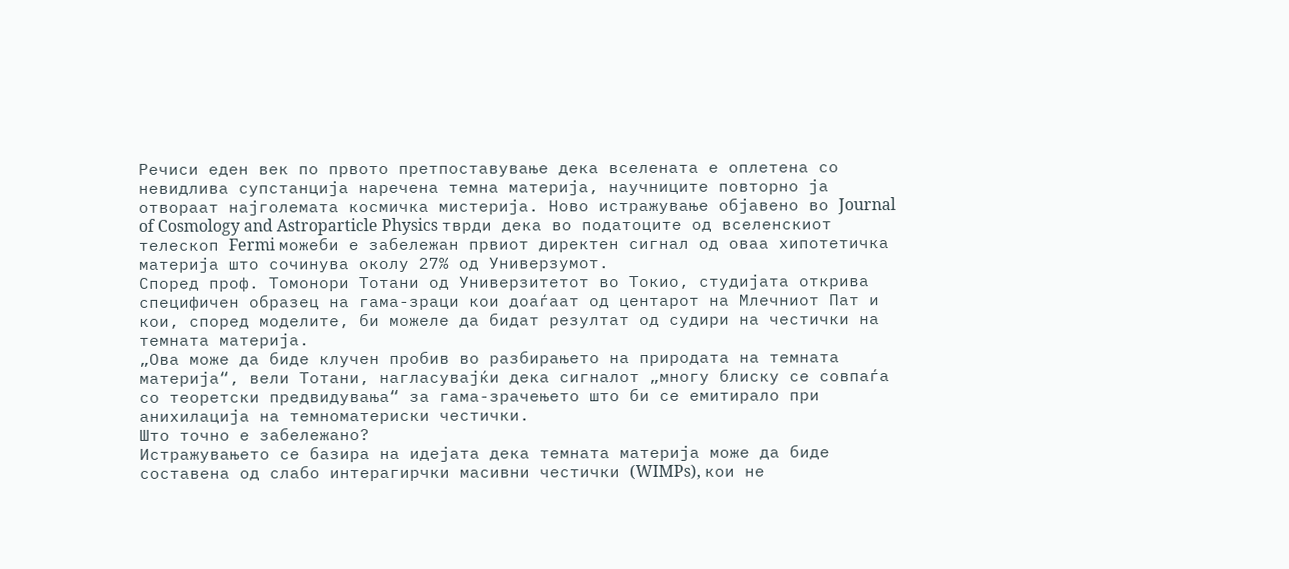Речиси еден век по првото претпоставување дека вселената е оплетена со невидлива супстанција наречена темна материја, научниците повторно ја отвораат најголемата космичка мистерија. Ново истражување објавено во Journal of Cosmology and Astroparticle Physics тврди дека во податоците од вселенскиот телескоп Fermi можеби е забележан првиот директен сигнал од оваа хипотетичка материја што сочинува околу 27% од Универзумот.
Според проф. Томонори Тотани од Универзитетот во Токио, студијата открива специфичен образец на гама-зраци кои доаѓаат од центарот на Млечниот Пат и кои, според моделите, би можеле да бидат резултат од судири на честички на темната материја.
„Ова може да биде клучен пробив во разбирањето на природата на темната материја“, вели Тотани, нагласувајќи дека сигналот „многу блиску се совпаѓа со теоретски предвидувања“ за гама-зрачењето што би се емитирало при анихилација на темноматериски честички.
Што точно е забележано?
Истражувањето се базира на идејата дека темната материја може да биде составена од слабо интерагирчки масивни честички (WIMPs), кои не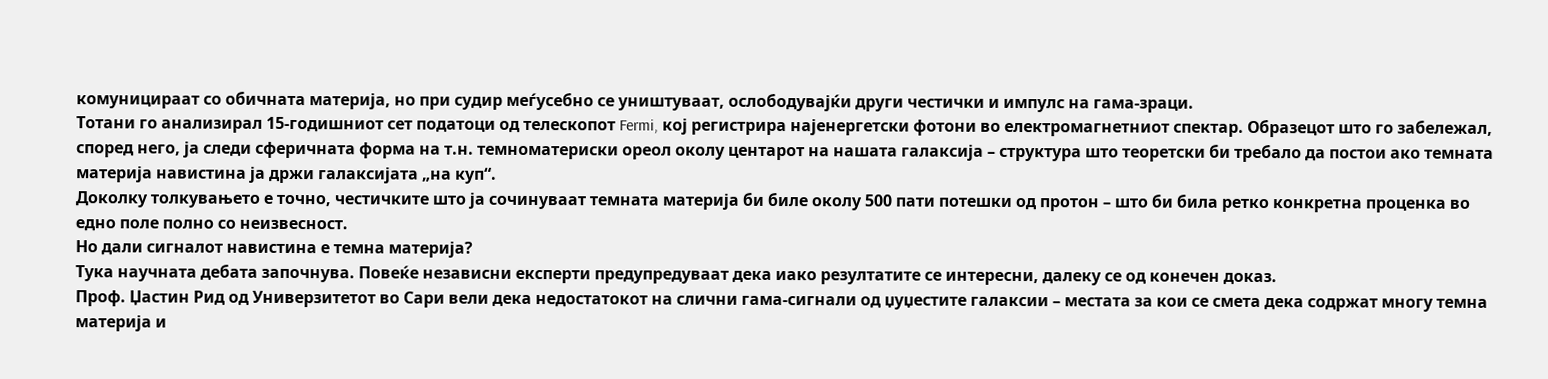комуницираат со обичната материја, но при судир меѓусебно се уништуваат, ослободувајќи други честички и импулс на гама-зраци.
Тотани го анализирал 15-годишниот сет податоци од телескопот Fermi, кој регистрира најенергетски фотони во електромагнетниот спектар. Образецот што го забележал, според него, ја следи сферичната форма на т.н. темноматериски ореол околу центарот на нашата галаксија – структура што теоретски би требало да постои ако темната материја навистина ја држи галаксијата „на куп“.
Доколку толкувањето е точно, честичките што ја сочинуваат темната материја би биле околу 500 пати потешки од протон – што би била ретко конкретна проценка во едно поле полно со неизвесност.
Но дали сигналот навистина е темна материја?
Тука научната дебата започнува. Повеќе независни експерти предупредуваат дека иако резултатите се интересни, далеку се од конечен доказ.
Проф. Џастин Рид од Универзитетот во Сари вели дека недостатокот на слични гама-сигнали од џуџестите галаксии – местата за кои се смета дека содржат многу темна материја и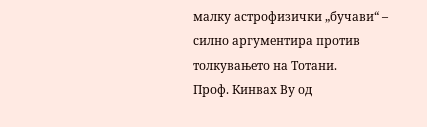малку астрофизички „бучави“ – силно аргументира против толкувањето на Тотани.
Проф. Кинвах Ву од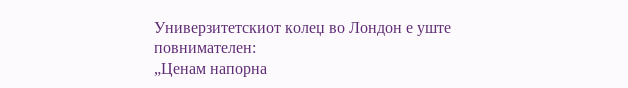Универзитетскиот колеџ во Лондон е уште повнимателен:
„Ценам напорна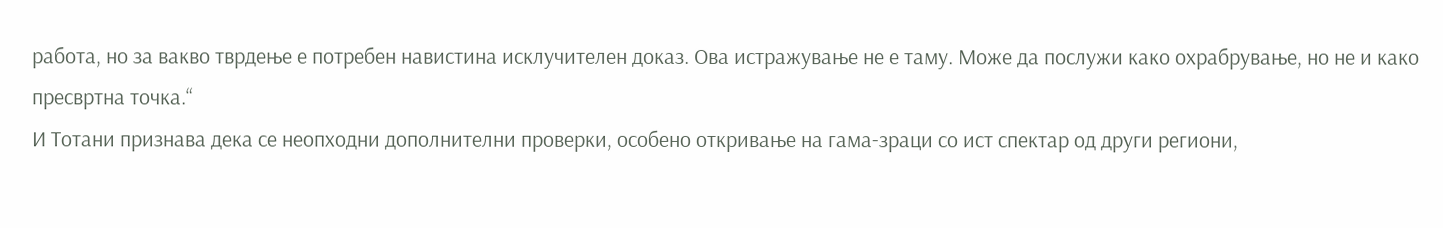работа, но за вакво тврдење е потребен навистина исклучителен доказ. Ова истражување не е таму. Може да послужи како охрабрување, но не и како пресвртна точка.“
И Тотани признава дека се неопходни дополнителни проверки, особено откривање на гама-зраци со ист спектар од други региони,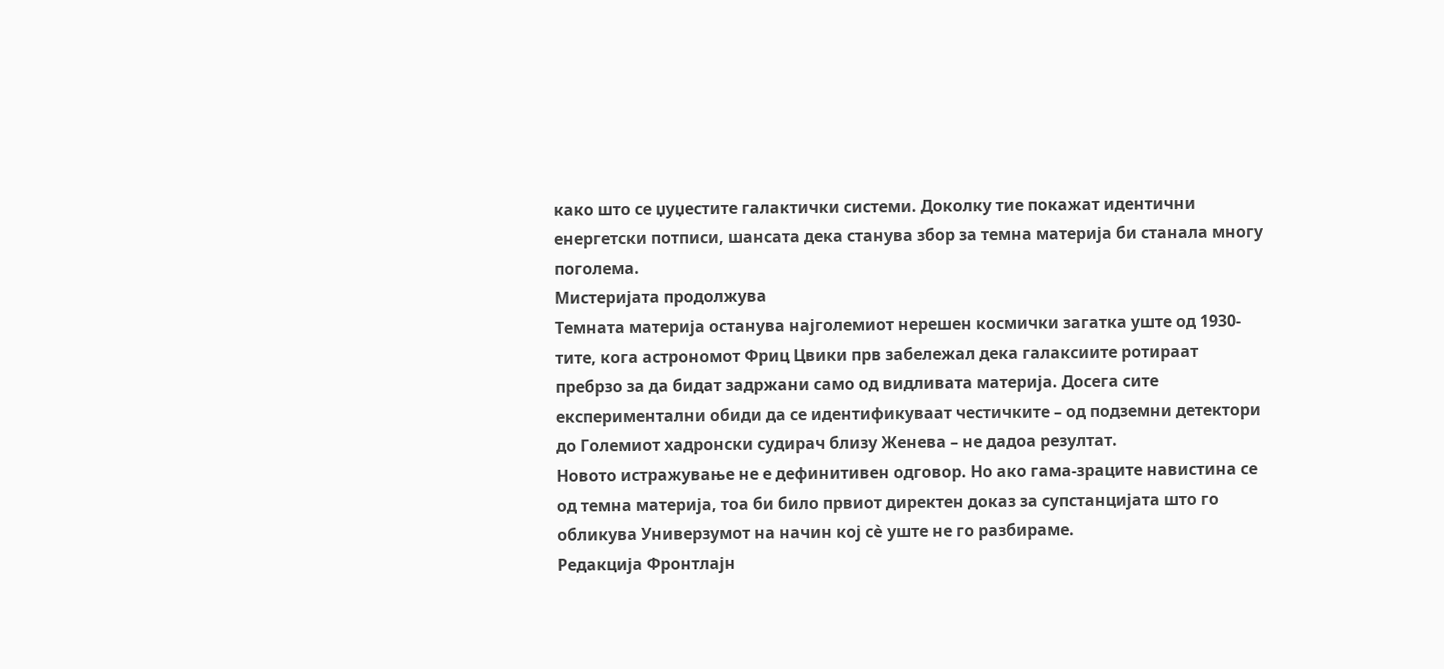како што се џуџестите галактички системи. Доколку тие покажат идентични енергетски потписи, шансата дека станува збор за темна материја би станала многу поголема.
Мистеријата продолжува
Темната материја останува најголемиот нерешен космички загатка уште од 1930-тите, кога астрономот Фриц Цвики прв забележал дека галаксиите ротираат пребрзо за да бидат задржани само од видливата материја. Досега сите експериментални обиди да се идентификуваат честичките – од подземни детектори до Големиот хадронски судирач близу Женева – не дадоа резултат.
Новото истражување не е дефинитивен одговор. Но ако гама-зраците навистина се од темна материја, тоа би било првиот директен доказ за супстанцијата што го обликува Универзумот на начин кој сè уште не го разбираме.
Редакција Фронтлајн